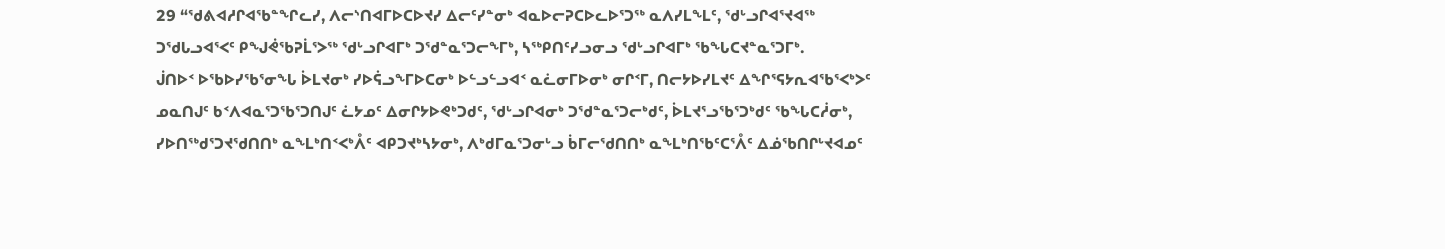29 “ᖁᕕᐊᓱᒋᐊᖃᓐᖏᓚᓯ, ᐱᓕᔅᑎᐊᒥᐅᑕᐅᔪᓯ ᐃᓕᑦᓯᓐᓂᒃ ᐊᓇᐅᓕᕈᑕᐅᓚᐅᕐᑐᖅ ᓇᐱᓯᒪᖕᒪᑦ, ᖁᒡᓗᒋᐊᕐᔪᐊᖅ ᑐᖁᒐᓗᐊᕐᐸᑦ ᑭᖑᕚᖃᕈᒫᕐᐳᖅ ᖁᒡᓗᒋᐊᒥᒃ ᑐᖁᓐᓇᕐᑐᓕᖕᒥᒃ, ᓴᖅᑭᑎᑦᓯᓗᓂᓗ ᖁᒡᓗᒋᐊᒥᒃ ᖃᖓᑕᔪᓐᓇᕐᑐᒥᒃ.
ᒎᑎᐅᑉ ᐅᖃᐅᓯᖃᕐᓂᖓ ᐆᒪᔪᓂᒃ ᓯᐅᕌᓗᖕᒥᐅᑕᓂᒃ ᐅᓪᓗᓪᓗᐊᑉ ᓇᓛᓂᒥᐅᓂᒃ ᓂᒋᑉᒥ, ᑎᓕᔭᐅᓯᒪᔪᑦ ᐃᖏᕐᕋᔭᕆᐊᖃᕐᐸᒃᐳᑦ ᓄᓇᑎᒍᑦ ᑲᑉᐱᐊᓇᕐᑐᖃᕐᑐᑎᒍᑦ ᓛᔭᓄᑦ ᐃᓂᒋᔭᐅᕙᒃᑐᑯᑦ, ᖁᒡᓗᒋᐊᓂᒃ ᑐᖁᓐᓇᕐᑐᓕᒃᑯᑦ, ᐆᒪᔪᕐᓗᖃᕐᑐᒃᑯᑦ ᖃᖓᑕᓲᓂᒃ, ᓯᐅᑎᖅᑯᕐᑐᔪᖁᑎᑎᒃ ᓇᖕᒪᒃᑎᑉᐸᒃᐰᑦ ᐊᑭᑐᔪᒃᓴᔭᓂᒃ, ᐱᒃᑯᒥᓇᕐᑐᓂᒡᓗ ᑳᒥᓕᖁᑎᑎᒃ ᓇᖕᒪᒃᑎᖃᑦᑕᕐᐰᑦ ᐃᓅᖃᑎᒋᒡᔪᐊᓄᑦ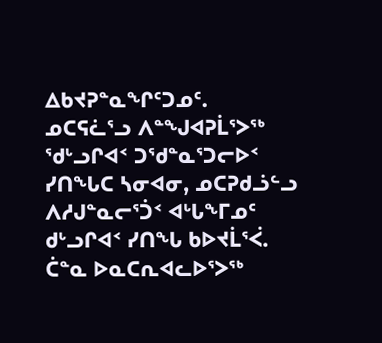ᐃᑲᔪᕈᓐᓇᖏᑦᑐᓄᑦ.
ᓄᑕᕋᓛᕐᓗ ᐱᓐᖑᐊᕈᒫᕐᐳᖅ ᖁᒡᓗᒋᐊᑉ ᑐᖁᓐᓇᕐᑐᓕᐅᑉ ᓯᑎᖓᑕ ᓴᓂᐊᓂ, ᓄᑕᕈᑯᓘᓪᓗ ᐱᓱᒍᓐᓇᓕᕐᑑᑉ ᐊᒡᒐᖕᒥᓄᑦ ᑯᒡᓗᒋᐊᑉ ᓯᑎᖓ ᑲᐅᔪᒫᕐᐹ.
ᑖᓐᓇ ᐅᓇᑕᕆᐊᓚᐅᕐᐳᖅ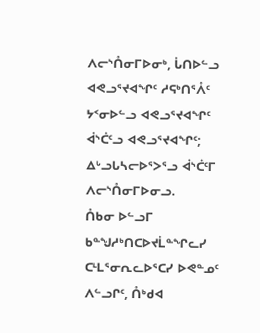ᐱᓕᔅᑍᓂᒥᐅᓂᒃ, ᒑᑎᐅᓪᓗ ᐊᕙᓗᕐᔪᐊᖏᑦ ᓱᕋᒃᑎᕐᐰᑦ ᔭᑉᓂᐅᓪᓗ ᐊᕙᓗᕐᔪᐊᖏᑦ ᐋᔅᑖᑦᓗ ᐊᕙᓗᕐᔪᐊᖏᑦ; ᐃᒡᓗᒐᓴᓕᐅᕐᐳᕐᓗ ᐋᔅᑖᑦᒥ ᐱᓕᔅᑍᓂᒥᐅᓂᓗ.
ᑍᑲᓂ ᐅᓪᓗᒥ ᑲᓐᖑᓱᒃᑎᑕᐅᔪᒫᓐᖏᓚᓯ ᑕᒻᒪᕐᓂᕆᓚᐅᕐᑕᓯ ᐅᕙᓐᓄᑦ ᐱᓪᓗᒋᑦ, ᑍᒃᑯᐊ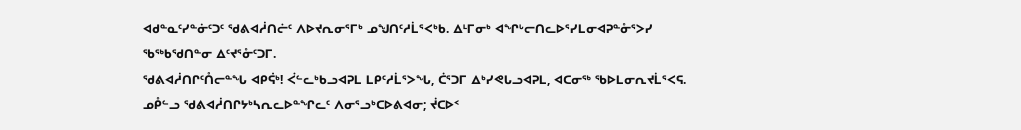ᐊᑯᓐᓇᑦᓯᓐᓃᑦᑐᑦ ᖁᕕᐊᓲᑎᓖᑦ ᐱᐅᔪᕆᓂᕐᒥᒃ ᓄᖑᑎᑦᓱᒫᕐᐸᒃᑲ. ᐃᒻᒥᓂᒃ ᐊᖏᒡᓕᑎᓚᐅᕐᓯᒪᓂᐊᕈᓐᓁᕐᐳᓯ ᖃᖅᑲᖁᑎᓐᓂ ᐃᑦᔪᕐᓁᑦᑐᒥ.
ᖁᕕᐊᓲᑎᒋᑦᑍᓕᓐᖓ ᐊᑭᕌᒃ! ᐹᓪᓚᒃᑲᓗᐊᕈᒪ ᒪᑭᑦᓱᒫᕐᐳᖓ, ᑖᕐᑐᒥ ᐃᒃᓯᕙᒐᓗᐊᕈᒪ, ᐊᑕᓂᖅ ᖃᐅᒪᓂᕆᔪᒫᕐᐸᕋ.
ᓄᑬᓪᓗ ᖁᕕᐊᓲᑎᒋᔭᒃᓴᕆᓚᐅᓐᖏᓚᑦ ᐱᓂᕐᓗᒃᑕᐅᕕᐊᓂ; ᔫᑕᐅᑉ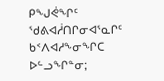ᑭᖑᕚᖏᑦ ᖁᕕᐊᓲᑎᒋᓂᐊᕐᓇᒋᑦ ᑲᑉᐱᐊᓱᖕᓂᖏᑕ ᐅᓪᓗᖏᓐᓂ;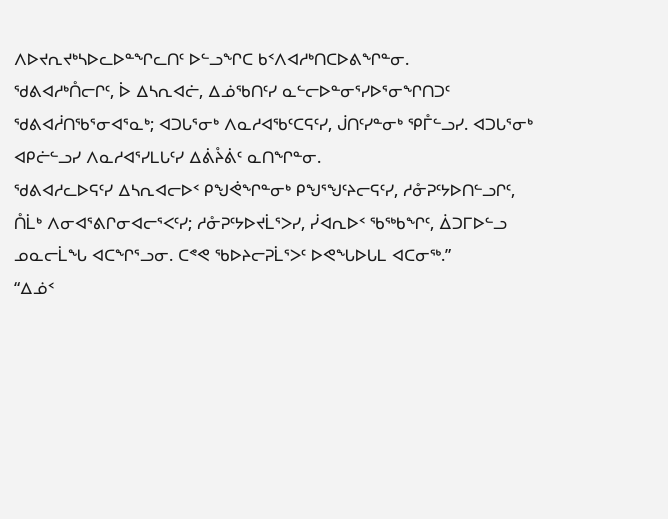ᐱᐅᔪᕆᔪᒃᓴᐅᓚᐅᓐᖏᓚᑎᑦ ᐅᓪᓗᖏᑕ ᑲᑉᐱᐊᓱᒃᑎᑕᐅᕕᖏᓐᓂ.
ᖁᕕᐊᓱᒃᑍᓕᒋᑦ, ᐆ ᐃᓴᕆᐊᓖ, ᐃᓅᖃᑎᑦᓯ ᓇᓪᓕᐅᓐᓂᕐᓯᐅᕐᓂᖏᑎᑐᑦ ᖁᕕᐊᓲᑎᖃᕐᓂᐊᕐᓇᒃ; ᐊᑐᒐᕐᓂᒃ ᐱᓇᓱᐊᖃᑦᑕᕋᑦᓯ, ᒎᑎᑦᓯᓐᓂᒃ ᕿᒤᓪᓗᓯ. ᐊᑐᒐᕐᓂᒃ ᐊᑭᓖᓪᓗᓯ ᐱᓇᓱᐊᕐᓯᒪᒐᑦᓯ ᐃᕖᔧᕖᑦ ᓇᑎᖏᓐᓂ.
ᖁᕕᐊᓱᓚᐅᕋᑦᓯ ᐃᓴᕆᐊᓕᐅᑉ ᑭᖑᕚᖏᓐᓂᒃ ᑭᖑᕐᖑᑦᔨᓕᕋᑦᓯ, ᓱᓁᕈᑦᔭᐅᑎᓪᓗᒋᑦ, ᑍᒫᒃ ᐱᓂᐊᕐᕕᒋᓂᐊᓕᕐᐸᑦᓯ; ᓱᓁᕈᑦᔭᐅᔪᒫᕐᐳᓯ, ᓰᐊᕆᐅᑉ ᖃᖅᑲᖏᑦ, ᐄᑐᒥᐅᓪᓗ ᓄᓇᓕᒫᖓ ᐊᑕᖏᕐᓗᓂ. ᑕᕝᕙ ᖃᐅᔨᓕᕈᒫᕐᐳᑦ ᐅᕙᖓᐅᒐᒪ ᐊᑕᓂᖅ.”
“ᐃᓅᑉ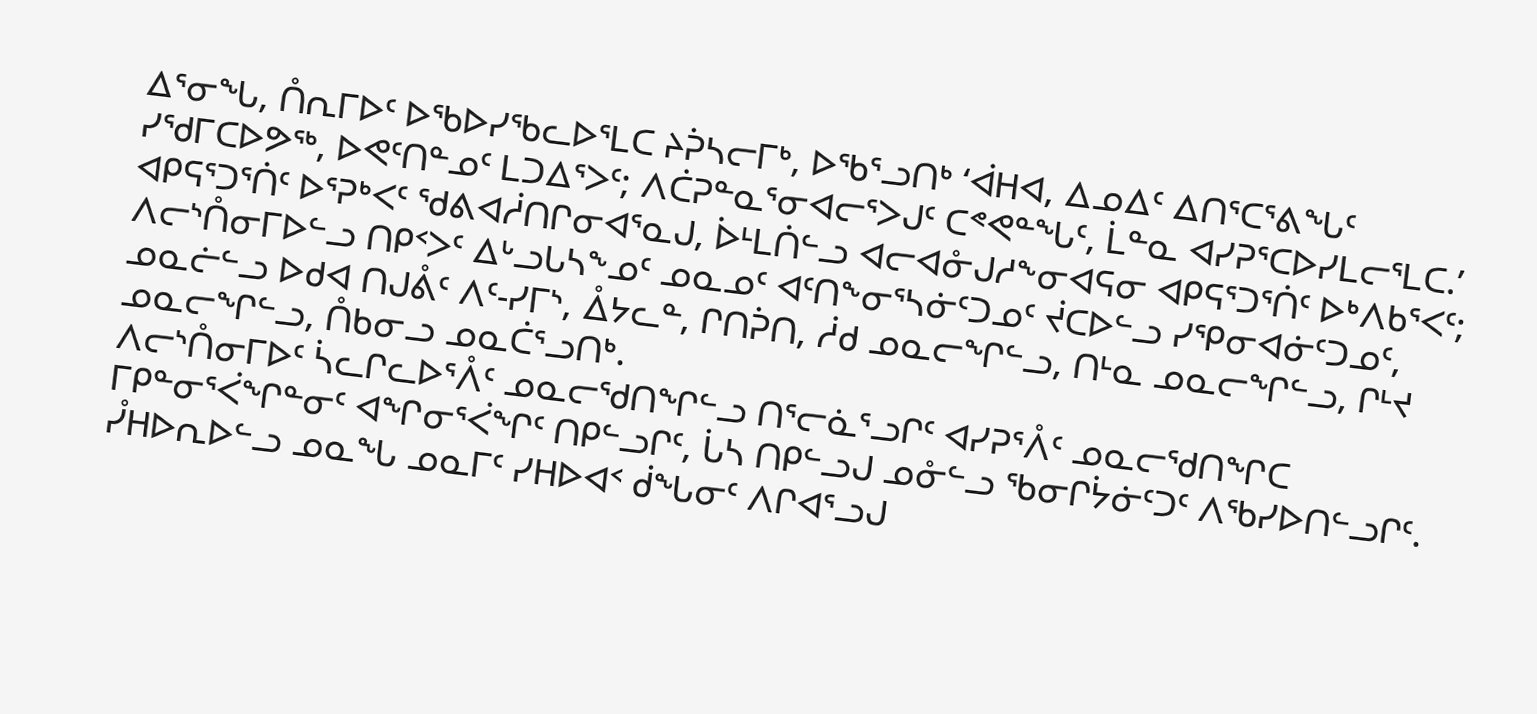ᐃᕐᓂᖓ, ᑍᕆᒥᐅᑦ ᐅᖃᐅᓯᖃᓚᐅᕐᒪᑕ ᔨᕉᓴᓕᒥᒃ, ᐅᖃᕐᓗᑎᒃ ‘ᐋᕼᐊ, ᐃᓄᐃᑦ ᐃᑎᕐᑕᕐᕕᖓᑦ ᓯᖁᒥᑕᐅᕗᖅ, ᐅᕙᑦᑎᓐᓄᑦ ᒪᑐᐃᕐᐳᑦ; ᐱᑖᕈᓐᓇᕐᓂᐊᓕᕐᐳᒍᑦ ᑕᕝᕙᓐᖓᑦ, ᒫᓐᓇ ᐊᓯᕈᕐᑕᐅᓯᒪᓕᕐᒪᑕ.’
ᐊᑭᕋᕐᑐᕐᑏᑦ ᐅᕐᕈᒃᐸᑦ ᖁᕕᐊᓲᑎᒋᓂᐊᕐᓇᒍ, ᐆᒻᒪᑏᓪᓗ ᐊᓕᐊᓁᒍᓱᖕᓂᐊᕋᓂ ᐊᑭᕋᕐᑐᕐᑏᑦ ᐅᒃᐱᑲᕐᐸᑦ;
ᐱᓕᔅᑍᓂᒥᐅᓪᓗ ᑎᑭᑉᐳᑦ ᐃᒡᓗᒐᓴᖕᓄᑦ ᓄᓇᓄᑦ ᐊᑦᑎᖕᓂᕐᓴᓃᑦᑐᓄᑦ ᔫᑕᐅᓪᓗ ᓯᕿᓂᐊᓃᑦᑐᓄᑦ, ᓄᓇᓖᓪᓗ ᐅᑯᐊ ᑎᒍᕔᑦ ᐱᑦ-ᓯᒥᔅ, ᐂᔭᓚᓐ, ᒋᑎᕉᑎ, ᓲᑯ ᓄᓇᓕᖏᓪᓗ, ᑎᒻᓇ ᓄᓇᓕᖏᓪᓗ, ᒋᒻᔪ ᓄᓇᓕᖏᓪᓗ, ᑍᑲᓂᓗ ᓄᓇᑖᕐᓗᑎᒃ.
ᐱᓕᔅᑍᓂᒥᐅᑦ ᓵᓚᒋᓚᐅᕐᐰᑦ ᓄᓇᓕᖁᑎᖏᓪᓗ ᑎᕐᓕᓈᕐᓗᒋᑦ ᐊᓯᕈᕐᐰᑦ ᓄᓇᓕᖁᑎᖏᑕ ᒥᑭᓐᓂᕐᐹᖏᓐᓂᑦ ᐊᖏᓂᕐᐹᖏᑦ ᑎᑭᓪᓗᒋᑦ, ᒑᓴ ᑎᑭᓪᓗᒍ ᓄᓁᓪᓗ ᖃᓂᒋᔮᓃᑦᑐᑦ ᐱᖃᓯᐅᑎᓪᓗᒋᑦ.
ᓮᕼᐅᕆᐅᓪᓗ ᓄᓇᖓ ᓄᓇᒥᑦ ᓯᕼᐅᐊᑉ ᑰᖓᓂᑦ ᐱᒋᐊᕐᓗᒍ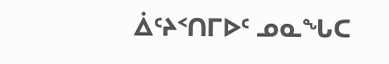ᐄᑦᔨᑉᑎᒥᐅᑦ ᓄᓇᖓᑕ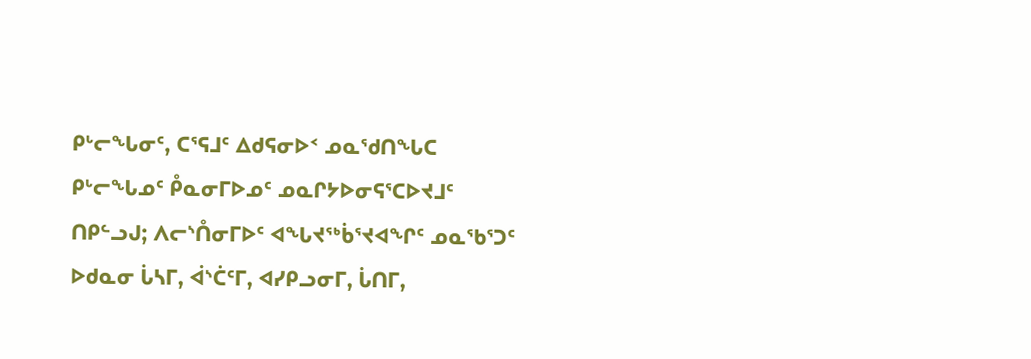ᑭᒡᓕᖓᓂᑦ, ᑕᕐᕋᒧᑦ ᐃᑯᕋᓂᐅᑉ ᓄᓇᖁᑎᖓᑕ ᑭᒡᓕᖓᓄᑦ ᑬᓇᓂᒥᐅᓄᑦ ᓄᓇᒋᔭᐅᓂᕋᕐᑕᐅᔪᒧᑦ ᑎᑭᓪᓗᒍ; ᐱᓕᔅᑍᓂᒥᐅᑦ ᐊᖓᔪᖅᑳᕐᔪᐊᖏᑦ ᓄᓇᖃᕐᑐᑦ ᐅᑯᓇᓂ ᒑᓴᒥ, ᐋᔅᑖᑦᒥ, ᐊᓯᑭᓗᓂᒥ, ᒑᑎᒥ,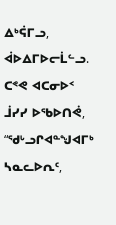ᐃᒃᕌᒥᓗ, ᐋᐅᐃᒥᐅᓕᒫᓪᓗ.
ᑕᕝᕙ ᐊᑕᓂᐅᑉ ᒨᓯᓯ ᐅᖃᐅᑎᕚ, “ᖁᒡᓗᒋᐊᓐᖑᐊᒥᒃ ᓴᓇᓚᐅᕆᑦ,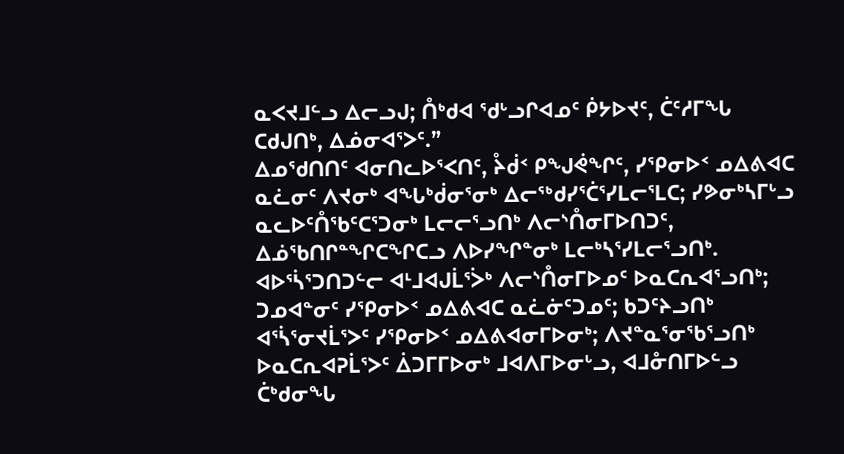ᓇᐸᔪᒧᓪᓗ ᐃᓕᓗᒍ; ᑍᒃᑯᐊ ᖁᒡᓗᒋᐊᓄᑦ ᑮᔭᐅᔪᑦ, ᑖᑦᓱᒥᖓ ᑕᑯᒍᑎᒃ, ᐃᓅᓂᐊᕐᐳᑦ.”
ᐃᓄᖁᑎᑎᑦ ᐊᓂᑎᓚᐅᕐᐸᑎᑦ, ᔧᑰᑉ ᑭᖑᕚᖏᑦ, ᓯᕿᓂᐅᑉ ᓄᐃᕕᐊᑕ ᓇᓛᓂᑦ ᐱᔪᓂᒃ ᐊᖓᒃᑰᓂᕐᓂᒃ ᐃᓕᖅᑯᓯᕐᑖᕐᓯᒪᓕᕐᒪᑕ; ᓯᕗᓂᒃᓴᒥᒡᓗ ᓇᓚᐅᑦᑍᖃᑦᑕᕐᑐᓂᒃ ᒪᓕᓕᕐᓗᑎᒃ ᐱᓕᔅᑍᓂᒥᐅᑎᑐᑦ, ᐃᓅᖃᑎᒋᓐᖏᑕᖏᑕᓗ ᐱᐅᓯᖏᓐᓂᒃ ᒪᓕᒃᓴᕐᓯᒪᓕᕐᓗᑎᒃ.
ᐊᐅᕐᓵᕐᑐᑎᑐᓪᓕ ᐊᒻᒧᐊᒍᒫᕐᐴᒃ ᐱᓕᔅᑍᓂᒥᐅᓄᑦ ᐅᓇᑕᕆᐊᕐᓗᑎᒃ; ᑐᓄᐊᓐᓂᑦ ᓯᕿᓂᐅᑉ ᓄᐃᕕᐊᑕ ᓇᓛᓃᑦᑐᓄᑦ; ᑲᑐᑦᔨᓗᑎᒃ ᐊᕐᓵᕐᓂᔪᒫᕐᐳᑦ ᓯᕿᓂᐅᑉ ᓄᐃᕕᐊᓂᒥᐅᓂᒃ; ᐱᔪᓐᓇᕐᓂᖃᕐᓗᑎᒃ ᐅᓇᑕᕆᐊᕈᒫᕐᐳᑦ ᐄᑐᒥᒥᐅᓂᒃ ᒧᐊᐱᒥᐅᓂᒡᓗ, ᐊᒧᓁᑎᒥᐅᓪᓗ ᑖᒃᑯᓂᖓ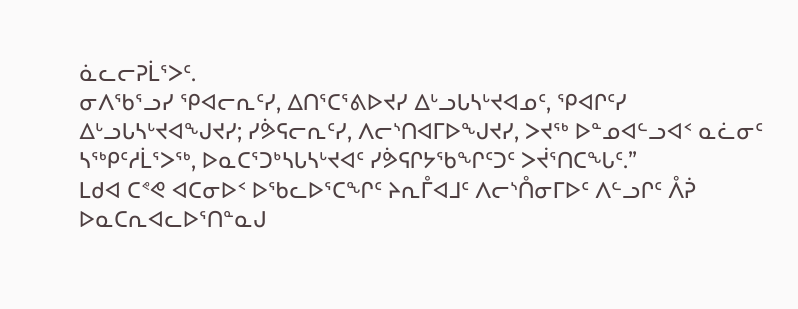ᓈᓚᓕᕈᒫᕐᐳᑦ.
ᓂᐱᖃᕐᓗᓯ ᕿᐊᓕᕆᑦᓯ, ᐃᑎᕐᑕᕐᕕᐅᔪᓯ ᐃᒡᓗᒐᓴᒡᔪᐊᓄᑦ, ᕿᐊᒋᑦᓯ ᐃᒡᓗᒐᓴᒡᔪᐊᖑᔪᓯ; ᓯᕘᕋᓕᕆᑦᓯ, ᐱᓕᔅᑎᐊᒥᐅᖑᔪᓯ, ᐳᔪᖅ ᐅᓐᓄᐊᓪᓗᐊᑉ ᓇᓛᓂᑦ ᓴᖅᑭᑦᓱᒫᕐᐳᖅ, ᐅᓇᑕᕐᑐᒃᓴᒐᓴᒡᔪᐊᑦ ᓯᕘᕋᒋᔭᖃᖏᑦᑐᑦ ᐳᔫᕐᑎᑕᖓᑦ.”
ᒪᑯᐊ ᑕᕝᕙ ᐊᑕᓂᐅᑉ ᐅᖃᓚᐅᕐᑕᖏᑦ ᔨᕆᒤᐊᒧᑦ ᐱᓕᔅᑍᓂᒥᐅᑦ ᐱᓪᓗᒋᑦ ᐰᕉ ᐅᓇᑕᕆᐊᓚᐅᕐᑎᓐᓇᒍ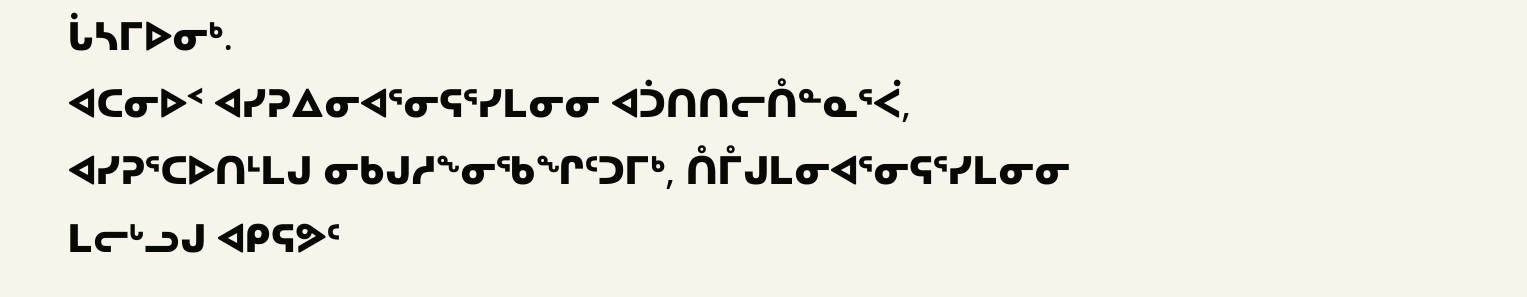ᒑᓴᒥᐅᓂᒃ.
ᐊᑕᓂᐅᑉ ᐊᓯᕈᐃᓂᐊᕐᓂᕋᕐᓯᒪᓂᓂ ᐊᑑᑎᑎᓕᑍᓐᓇᕐᐹ, ᐊᓯᕈᕐᑕᐅᑎᒻᒪᒍ ᓂᑲᒍᓱᖕᓂᖃᖏᑦᑐᒥᒃ, ᑍᒤᒍᒪᓂᐊᕐᓂᕋᕐᓯᒪᓂᓂ ᒪᓕᒡᓗᒍ ᐊᑭᕋᕗᑦ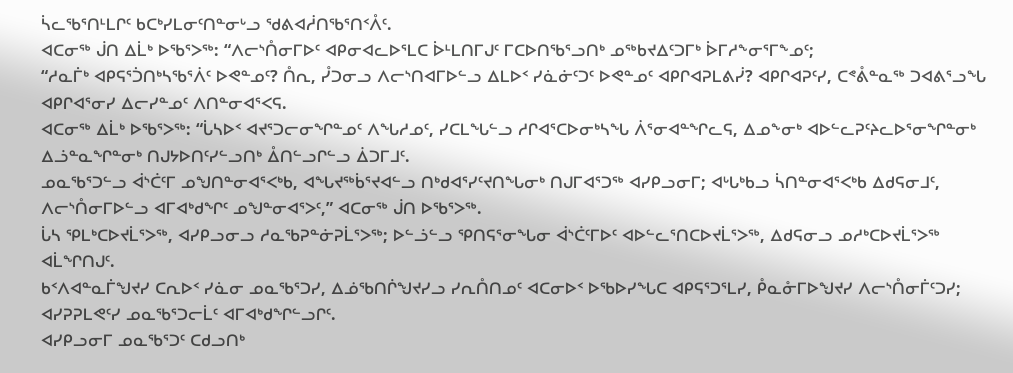ᓵᓚᖃᕐᑎᒻᒪᒋᑦ ᑲᑕᒃᓯᒪᓂᑦᑎᓐᓂᒡᓗ ᖁᕕᐊᓲᑎᖃᕐᑎᑉᐰᑦ.
ᐊᑕᓂᖅ ᒎᑎ ᐃᒫᒃ ᐅᖃᕐᐳᖅ: “ᐱᓕᔅᑍᓂᒥᐅᑦ ᐊᑭᓂᐊᓚᐅᕐᒪᑕ ᐆᒻᒪᑎᒥᒍᑦ ᒥᑕᐅᑎᖃᕐᓗᑎᒃ ᓄᖅᑲᔪᐃᑦᑐᒥᒃ ᐆᒥᓱᖕᓂᕐᒥᖕᓄᑦ;
“ᓱᓇᒦᒃ ᐊᑭᕋᕐᑑᑎᒃᓴᖃᕐᐲᑦ ᐅᕙᓐᓄᑦ? ᑍᕆ, ᓮᑐᓂᓗ ᐱᓕᔅᑎᐊᒥᐅᓪᓗ ᐃᒪᐅᑉ ᓯᓈᓃᑦᑐᑦ ᐅᕙᓐᓄᑦ ᐊᑭᒋᐊᕈᒪᕕᓰ? ᐊᑭᒋᐊᕈᑦᓯ, ᑕᕝᕔᓐᓇᖅ ᑐᐊᕕᕐᓗᖓ ᐊᑭᒋᐊᕐᓂᓯ ᐃᓕᓯᓐᓄᑦ ᐱᑎᓐᓂᐊᕐᐸᕋ.
ᐊᑕᓂᖅ ᐃᒫᒃ ᐅᖃᕐᐳᖅ: “ᒑᓴᐅᑉ ᐊᔪᕐᑐᓕᓂᖏᓐᓄᑦ ᐱᖓᓱᓄᑦ, ᓯᑕᒪᖓᓪᓗ ᓱᒋᐊᕐᑕᐅᓂᒃᓴᖓ ᐲᕐᓂᐊᓐᖏᓚᕋ, ᐃᓄᖕᓂᒃ ᐊᐅᓪᓚᕈᑦᔨᓚᐅᕐᓂᖏᓐᓂᒃ ᐃᓘᓐᓇᖏᓐᓂᒃ ᑎᒍᔭᐅᑎᑦᓯᓪᓗᑎᒃ ᐂᑎᓪᓗᒋᓪᓗ ᐄᑐᒥᒧᑦ.
ᓄᓇᖃᕐᑐᓪᓗ ᐋᔅᑖᑦᒥ ᓄᖑᑎᓐᓂᐊᕐᐸᒃᑲ, ᐊᖓᔪᖅᑳᕐᔪᐊᓪᓗ ᑎᒃᑯᐊᕐᓯᑦᔪᑎᖓᓂᒃ ᑎᒍᒥᐊᕐᑐᖅ ᐊᓯᑭᓗᓂᒥ; ᐊᒡᒐᒃᑲᓗ ᓵᑎᓐᓂᐊᕐᐸᒃᑲ ᐃᑯᕋᓂᒧᑦ, ᐱᓕᔅᑍᓂᒥᐅᓪᓗ ᐊᒥᐊᒃᑯᖏᑦ ᓄᖑᓐᓂᐊᕐᐳᑦ,” ᐊᑕᓂᖅ ᒎᑎ ᐅᖃᕐᐳᖅ.
ᒑᓴ ᕿᒪᒃᑕᐅᔪᒫᕐᐳᖅ, ᐊᓯᑭᓗᓂᓗ ᓱᓇᖃᕈᓐᓃᕈᒫᕐᐳᖅ; ᐅᓪᓘᓪᓗ ᕿᑎᕋᕐᓂᖓᓂ ᐋᔅᑖᑦᒥᐅᑦ ᐊᐅᓪᓚᕐᑎᑕᐅᔪᒫᕐᐳᖅ, ᐃᑯᕋᓂᓗ ᓄᓱᒃᑕᐅᔪᒫᕐᐳᖅ ᐊᒫᖏᑎᒍᑦ.
ᑲᑉᐱᐊᓐᓇᒦᖑᔪᓯ ᑕᕆᐅᑉ ᓯᓈᓂ ᓄᓇᖃᕐᑐᓯ, ᐃᓅᖃᑎᒌᖑᔪᓯᓗ ᓯᕆᑍᑎᓄᑦ ᐊᑕᓂᐅᑉ ᐅᖃᐅᓯᖓᑕ ᐊᑭᕋᕐᑐᕐᒪᓯ, ᑬᓇᓁᒥᐅᖑᔪᓯ ᐱᓕᔅᑍᓂᒦᑦᑐᓯ; ᐊᓯᕈᕈᒪᕙᑦᓯ ᓄᓇᖃᕐᑐᓕᒫᑦ ᐊᒥᐊᒃᑯᖏᓪᓗᒋᑦ.
ᐊᓯᑭᓗᓂᒥ ᓄᓇᖃᕐᑐᑦ ᑕᑯᓗᑎᒃ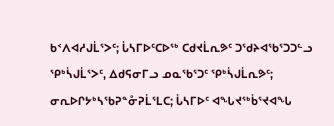ᑲᑉᐱᐊᓱᒍᒫᕐᐳᑦ; ᒑᓴᒥᐅᑦᑕᐅᖅ ᑕᑯᔪᒫᕆᕗᑦ ᑐᖁᔨᐊᖃᕐᑐᑐᓪᓗ ᕿᒃᓵᒍᒫᕐᐳᑦ, ᐃᑯᕋᓂᒥᓗ ᓄᓇᖃᕐᑐᑦ ᕿᒃᓵᒍᒫᕆᕗᑦ; ᓂᕆᐅᒋᔭᒃᓴᖃᕈᓐᓁᕈᒫᕐᒪᑕ; ᒑᓴᒥᐅᑦ ᐊᖓᔪᖅᑳᕐᔪᐊᖓ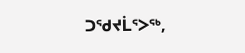ᑐᖁᔪᒫᕐᐳᖅ,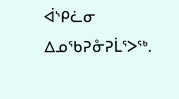ᐋᔅᑭᓛᓂ ᐃᓄᖃᕈᓁᕈᒫᕐᐳᖅ.